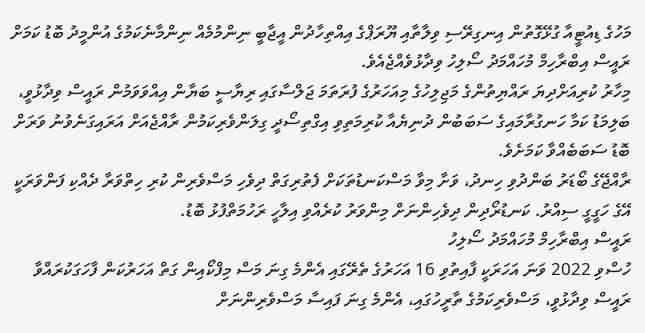މަހުގެ ޑިއުޓީއާ ގުޅޭގޮތުން އިނގިރޭސި ވިލާތާއި ޔޫރަޕްގެ އިއްތިހާދުން އީޖާބީ ނިންމުމެއް ނިންމާނެކަމުގެ އުންމީދު ބޮޑު ކަމަށް ރައީސް އިބްރާހިމް މުހައްމަދު ސޯލިހު ވިދާޅުވެއްޖެއެވެ.
މިހާރު ކުރިއަށްދިޔަ ރައްޔިތުންގެ މަޖިލިހުގެ މިއަހަރުގެ ފުރަތަމަ ޖަލްސާގައި ރިޔާސީ ބަޔާން އިއްވަވަމުން ރައީސް ވިދާޅުވީ، ބަލިމަޑު ކަމާ ހަނގުރާމައިގެ ސަބަބުން ދުނިޔެއާ ކުރިމަތިވި އިގްތިސޯދީ ގިލަންވެރިކަމުން ރާއްޖެއަށް އަރައިގަނެވުނު ވަރަށް ބޮޑު ސަބަބެއްވާ ކަމަށެވެ.
ރާއްޖޭގެ ބޯޑަރު ބަންދުވި ހިނދު، ވަށާ މިވާ މަސްކަނޑުތަކަށް ފެތުރިގަތް ދިވެހި މަސްވެރިން ކުރި ހިތްވަރާ ދެއްކި ފަންވަރަކީ އޭގެ ހަގީގީ ސިއްރު. ކަނޑުރޯދިން ދިވެހިންނަށް މިންވަރު ކުރެއްވި އިލާހީ ރަހުމަތްފުޅު ބޮޑު.
ރައީސް އިބްރާހިމް މުހައްމަދު ސޯލިހު
ހުސްވި 2022 ވަނަ އަހަރަކީ ފާއިތުވި 16 އަހަރުގެ ތެރޭގައި އެންމެ ގިނަ މަސް މިފްކޯއިން ގަތް އަހަރުކަން ފާހަގަކުރައްވާ ރައީސް ވިދާޅުވީ، މަސްވެރިކަމުގެ ތާރީހުގައި، އެންމެ ގިނަ ފައިސާ މަސްވެރިންނަށް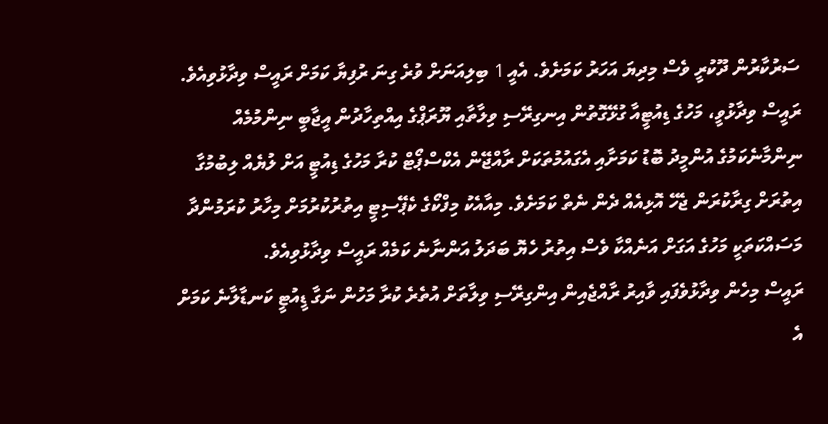ސަރުކާރުން ދޫކުރީ ވެސް މިދިޔަ އަހަރު ކަމަށެވެ. އެއީ 1 ބިލިއަނަށް ވުރެ ގިނަ ރުފިޔާ ކަމަށް ރައީސް ވިދާޅުވިއެވެ.
ރައީސް ވިދާޅުވީ، މަހުގެ ޑިއުޓީއާ ގުޅޭގޮތުން އިނގިރޭސި ވިލާތާއި ޔޫރަޕްގެ އިއްތިހާދުން އީޖާބީ ނިންމުމެއް ނިންމާނެކަމުގެ އުންމީދު ބޮޑު ކަމަށާއި އެގައުމުތަކަށް ރާއްޖޭން އެކްސްޕޯޓް ކުރާ މަހުގެ ޑިއުޓީ އަށް ލުޔެއް ލިބުމުގާ އިތުރަށް ގިރާކުރަން ޖެހޭ އޮޅިއެއް ދެން ނެތް ކަމަށެވެ. މިއާއެކު މިފްކޯގެ ކެޕޭސިޓީ އިތުރުކުރުމަށް މިހާރު ކުރަމުންދާ މަސައްކަތަކީ މަހުގެ އަގަށް އަނެއްކާ ވެސް އިތުރު ހެޔޮ ބަދަލު އަންނާނެ ކަމެއް ރައީސް ވިދާޅުވިއެވެ.
ރައީސް މިހެން ވިދާޅުވެފައި ވާއިރު ރާއްޖެއިން އިންގިރޭސި ވިލާތަށް އުތެރެ ކުރާ މަހުން ނަގާ ޑީއުޓީ ކަނޑާލާނެ ކަމަށް އެ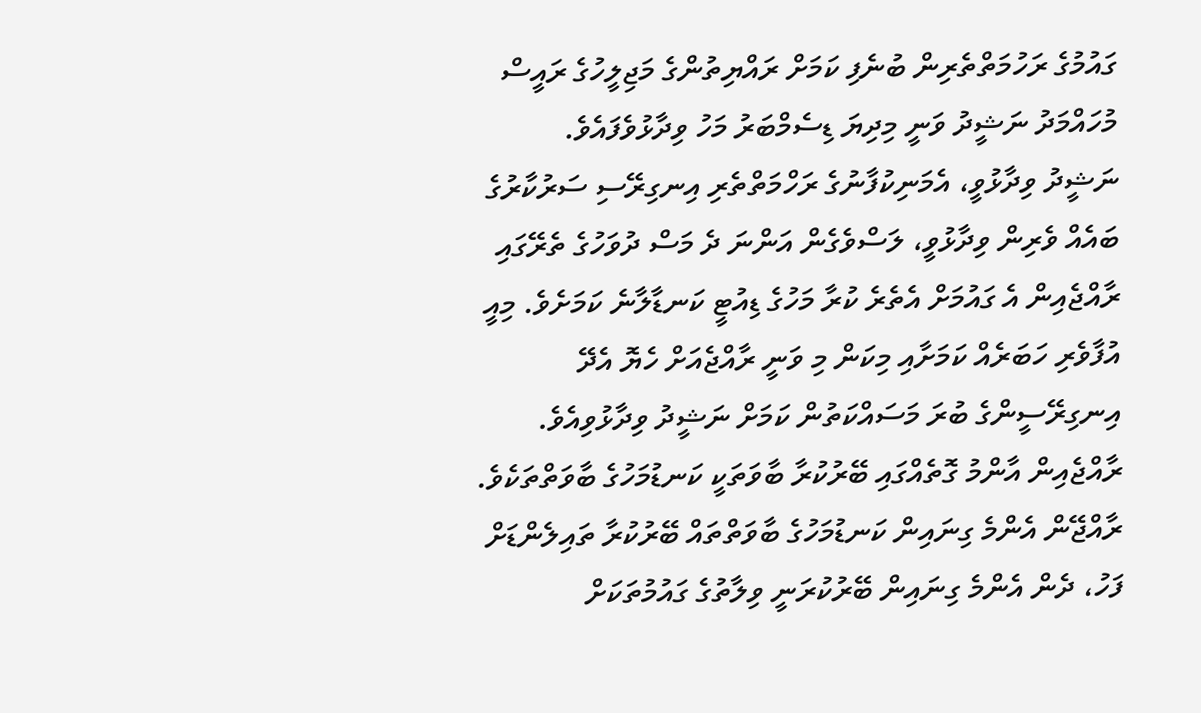ގައުމުގެ ރަހުމަތްތެރިން ބުނެފި ކަމަށް ރައްޔިތުންގެ މަޖިލީހުގެ ރައީސް މުހައްމަދު ނަޝީދު ވަނީ މިދިޔަ ޑިސެމްބަރު މަހު ވިދާޅުވެފައެވެ.
ނަޝީދު ވިދާޅުވީ، އެމަނިކުފާނުގެ ރަހްމަތްތެރި އިނގިރޭސި ސަރުކާރުގެ ބައެއް ވެރިން ވިދާޅުވީ، ލަސްވެގެން އަންނަ ދެ މަސް ދުވަހުގެ ތެރޭގައި ރާއްޖެއިން އެ ގައުމަށް އެތެރެ ކުރާ މަހުގެ ޑިއުޓީ ކަނޑާލާނެ ކަމަށެވެ. މިއީ އުފާވެރި ހަބަރެއް ކަމަށާއި މިކަން މި ވަނީ ރާއްޖެއަށް ހެޔޮ އެދޭ އިނގިރޭސީންގެ ބުރަ މަސައްކަތުން ކަމަށް ނަޝީދު ވިދާޅުވިއެވެ.
ރާއްޖެއިން އާންމު ގޮތެއްގައި ބޭރުކުރާ ބާވަތަކީ ކަނޑުމަހުގެ ބާވަތްތަކެވެ. ރާއްޖޭން އެންމެ ގިނައިން ކަނޑުމަހުގެ ބާވަތްތައް ބޭރުކުރާ ތައިލެންޑަށް ފަހު، ދެން އެންމެ ގިނައިން ބޭރުކުރަނީ ވިލާތުގެ ގައުމުތަކަށް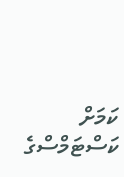ކަމަށް ކަސްޓަމްސްގެ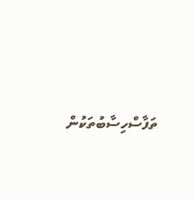ތަފާސްހިސާބުތަކުން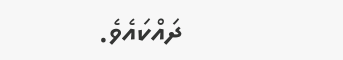ދައްކައެވެ.